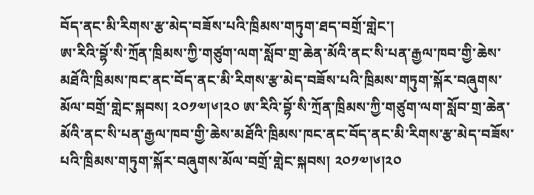བོད་ནང་མི་རིགས་རྩ་མེད་བཟོས་པའི་ཁྲིམས་གཏུག་ཐད་བགྲོ་གླེང་།
ཨ་རིའི་བྷོ་སི་ཀྲོན་ཁྲིམས་ཀྱི་གཙུག་ལག་སློབ་གྲ་ཆེན་མོའི་ནང་སི་པན་རྒྱལ་ཁབ་གྱི་ཆེས་མཐོའི་ཁྲིམས་ཁང་ནང་བོད་ནང་མི་རིགས་རྩ་མེད་བཟོས་པའི་ཁྲིམས་གཏུག་སྐོར་བཞུགས་མོལ་བགྲོ་གླེང་སྐབས། ༢༠༡༧།༦།༢༠ ཨ་རིའི་བྷོ་སི་ཀྲོན་ཁྲིམས་ཀྱི་གཙུག་ལག་སློབ་གྲ་ཆེན་མོའི་ནང་སི་པན་རྒྱལ་ཁབ་གྱི་ཆེས་མཐོའི་ཁྲིམས་ཁང་ནང་བོད་ནང་མི་རིགས་རྩ་མེད་བཟོས་པའི་ཁྲིམས་གཏུག་སྐོར་བཞུགས་མོལ་བགྲོ་གླེང་སྐབས། ༢༠༡༧།༦།༢༠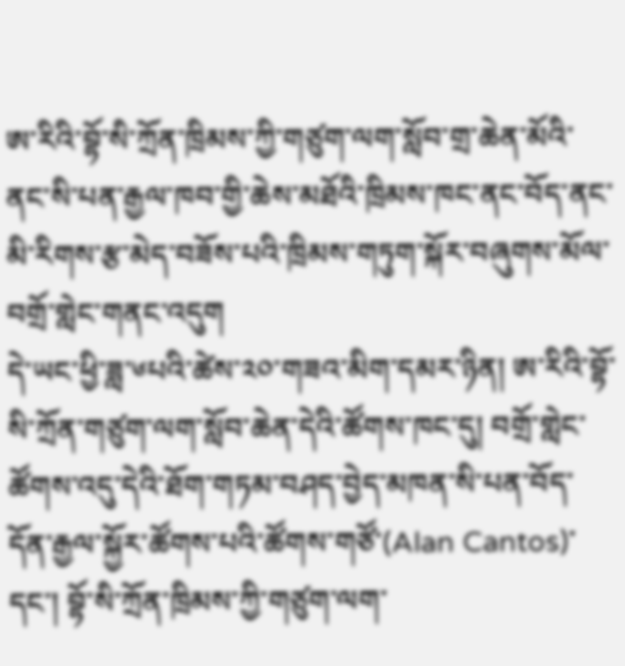ཨ་རིའི་བྷོ་སི་ཀྲོན་ཁྲིམས་ཀྱི་གཙུག་ལག་སློབ་གྲ་ཆེན་མོའི་ནང་སི་པན་རྒྱལ་ཁབ་གྱི་ཆེས་མཐོའི་ཁྲིམས་ཁང་ནང་བོད་ནང་མི་རིགས་རྩ་མེད་བཟོས་པའི་ཁྲིམས་གཏུག་སྐོར་བཞུགས་མོལ་བགྲོ་གླེང་གནང་འདུག
དེ་ཡང་ཕྱི་ཟླ་༦པའི་ཚེས་༢༠་གཟའ་མིག་དམར་ཉིན། ཨ་རིའི་བྷོ་སི་ཀྲོན་གཙུག་ལག་སློབ་ཆེན་དེའི་ཚོགས་ཁང་དུ། བགྲོ་གླེང་ཚོགས་འདུ་དེའི་ཐོག་གཏམ་བཤད་བྱེད་མཁན་སི་པན་བོད་དོན་རྒྱལ་སྐྱོར་ཚོགས་པའི་ཚོགས་གཙོ་(Alan Cantos)་དང་། བྷོ་སི་ཀྲོན་ཁྲིམས་ཀྱི་གཙུག་ལག་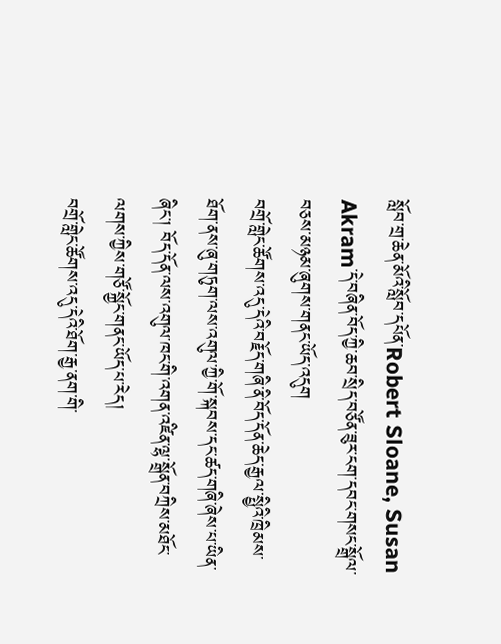སློབ་གྲ་ཆེན་མོའི་སློབ་དཔོན་Robert Sloane, Susan Akram་དེ་བཞིན་བོད་ཀྱི་ཆབ་སྲིད་བཙོན་ཟུར་ངག་དབང་གསང་སྒྲོལ་བཅས་མཉམ་ཞུགས་གནང་ཡོད་འདུག
བགྲོ་གླེང་ཚོགས་འདུ་དེའི་བརྗོད་གཞི་ནི་བོད་དོན་ཆེད་རྒྱལ་སྤྱིའི་ཁྲིམས་ཐོག་ནས་ཞུ་གཏུག་ལས་འགུལ་ཀྱི་གོ་སྐབས་དང་ཚད་གཞི་ཞེས་པ་ཡིན་ཞིང་། བོད་དོན་ལས་འགུལ་ཁང་གི་འགན་འཛིན་ལྷ་སྒྲོན་བཀྲིས་མཐོང་ལགས་ཀྱིས་གཙོ་སྐྱོང་གནང་ཡོད་པ་རེད།
བགྲོ་གླེང་ཚོགས་འདུ་དེའི་ཐོག་རྒྱ་ནག་གི་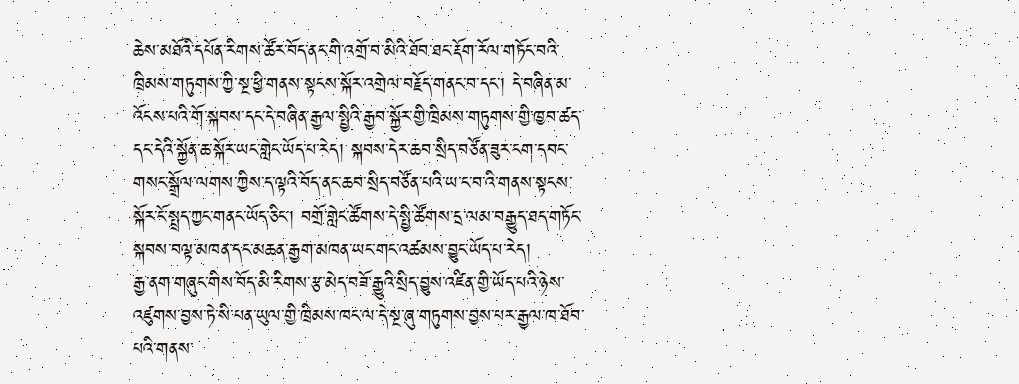ཆེས་མཐོའི་དཔོན་རིགས་ཚོར་བོད་ནང་གི་འགྲོ་བ་མིའི་ཐོབ་ཐང་རྡོག་རོལ་གཏོང་བའི་ཁྲིམས་གཏུགས་ཀྱི་སྔ་ཕྱི་གནས་སྟངས་སྐོར་འགྲེལ་བརྗོད་གནང་བ་དང་། དེ་བཞིན་མ་འོངས་པའི་གོ་སྐབས་དང་དེ་བཞིན་རྒྱལ་སྤྱིའི་རྒྱབ་སྐྱོར་གྱི་ཁྲིམས་གཏུགས་གྱི་ཁྱབ་ཚད་དང་དེའི་སྐྱོན་ཆ་སྐོར་ཡང་གླེང་ཡོད་པ་རེད། སྐབས་དེར་ཆབ་སྲིད་བཙོན་ཟུར་ངག་དབང་གསང་སྒྲོལ་ལགས་ཀྱིས་ད་ལྟའི་བོད་ནང་ཆབ་སྲིད་བཙོན་པའི་ཡ་ང་བ་འི་གནས་སྟངས་སྐོར་ངོ་སྤྲད་ཀྱང་གནང་ཡོད་ཅིང་། བགྲོ་གླེང་ཚོགས་དེ་སྤྱི་ཚོགས་དྲ་ལམ་བརྒྱུད་ཐད་གཏོང་སྐབས་བལྟ་མཁན་དང་མཆན་རྒྱག་མཁན་ཡང་གང་འཚམས་བྱུང་ཡོད་པ་རེད།
རྒྱ་ནག་གཞུང་གིས་བོད་མི་རིགས་རྩ་མེད་བཟོ་རྒྱུའི་སྲིད་བྱུས་འཛིན་གྱི་ཡོད་པའི་ཉེས་འཛུགས་བྱས་ཏེ་སི་པན་ཡུལ་གྱི་ཁྲིམས་ཁང་ལ་དེ་སྔ་ཞུ་གཏུགས་བྱས་པར་རྒྱལ་ཁ་ཐོབ་པའི་གནས་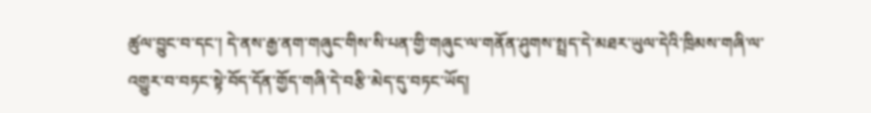ཚུལ་བྱུང་བ་དང་། དེ་ནས་རྒྱ་ནག་གཞུང་གིས་སི་པན་གྱི་གཞུང་ལ་གནོན་ཤུགས་སྤྲད་དེ་མཐར་ཡུལ་དེའི་ཁྲིམས་གཞི་ལ་འགྱུར་བ་བཏང་སྟེ་བོད་དོན་གྱོད་གཞི་དེ་བརྩི་མེད་དུ་བཏང་ཡོད།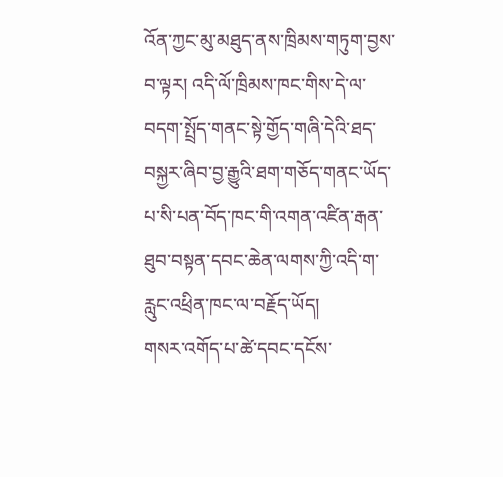འོན་ཀྱང་མུ་མཐུད་ནས་ཁྲིམས་གཏུག་བྱས་བ་ལྟར། འདི་ལོ་ཁྲིམས་ཁང་གིས་དེ་ལ་བདག་སྤྲོད་གནང་སྟེ་གྱོད་གཞི་དེའི་ཐད་བསྐྱར་ཞིབ་བྱ་རྒྱུའི་ཐག་གཅོད་གནང་ཡོད་པ་སི་པན་བོད་ཁང་གི་འགན་འཛིན་རྒན་ཐུབ་བསྟན་དབང་ཆེན་ལགས་ཀྱི་འདི་ག་རླུང་འཕྲིན་ཁང་ལ་བརྗོད་ཡོད།
གསར་འགོད་པ་ཚེ་དབང་དངོས་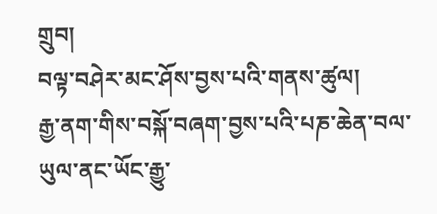གྲུབ།
བལྟ་བཤེར་མང་ཤོས་བྱས་པའི་གནས་ཚུལ།
རྒྱ་ནག་གིས་བསྐོ་བཞག་བྱས་པའི་པཎ་ཆེན་བལ་ཡུལ་ནང་ཡོང་རྒྱུ་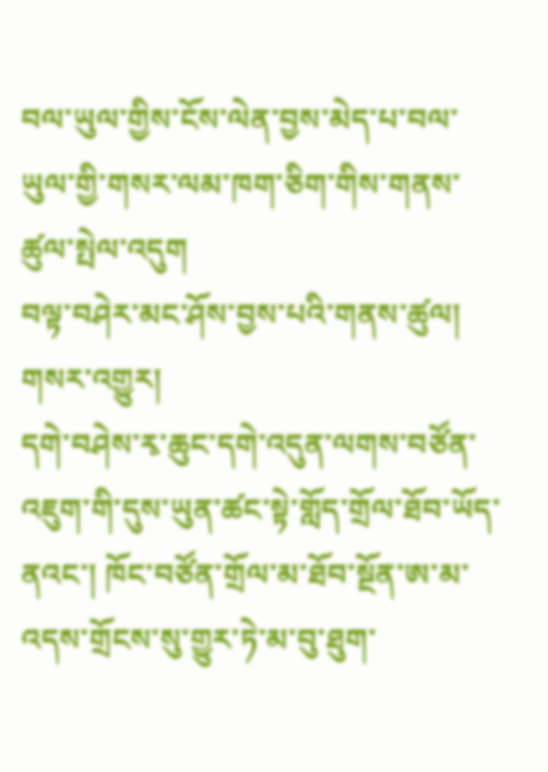བལ་ཡུལ་གྱིས་ངོས་ལེན་བྱས་མེད་པ་བལ་ཡུལ་གྱི་གསར་ལམ་ཁག་ཅིག་གིས་གནས་ཚུལ་སྤེལ་འདུག
བལྟ་བཤེར་མང་ཤོས་བྱས་པའི་གནས་ཚུལ།
གསར་འགྱུར།
དགེ་བཤེས་རྭ་ཆུང་དགེ་འདུན་ལགས་བཙོན་འཇུག་གི་དུས་ཡུན་ཚང་སྟེ་གློད་གྲོལ་ཐོབ་ཡོད་ནའང་། ཁོང་བཙོན་གྲོལ་མ་ཐོབ་སྔོན་ཨ་མ་འདས་གྲོངས་སུ་གྱུར་ཏེ་མ་བུ་ཐུག་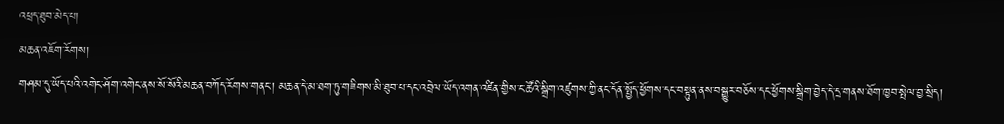འཕྲད་ཐུབ་མེད་པ།
མཆན་འཇོག་རོགས།
གཤམ་དུ་ཡོད་པའི་འགེང་ཤོག་འགེང་ནས་སོ་སོའི་མཆན་བཀོད་རོགས་གནང་། མཆན་དེ་མ་ཐག་ཏུ་གཟིགས་མི་ཐུབ་པ་དང་འབྲེལ་ཡོད་འགན་འཛིན་གྱིས་ང་ཚོའི་སྒྲིག་འཛུགས་ཀྱི་ནང་དོན་སྤྱོད་ཕྱོགས་དང་བསྟུན་ནས་བསྒྱུར་བཅོས་དང་ཕྱོགས་སྒྲིག་བྱེད་དེ་དྲ་གནས་ཐོག་ཁྱབ་སྤེལ་བྱ་སྲིད།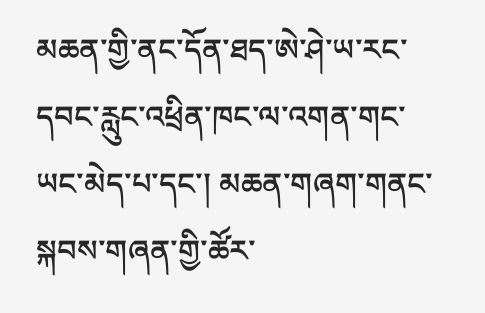མཆན་གྱི་ནང་དོན་ཐད་ཨེ་ཤེ་ཡ་རང་དབང་རླུང་འཕྲིན་ཁང་ལ་འགན་གང་ཡང་མེད་པ་དང་། མཆན་གཞག་གནང་སྐབས་གཞན་གྱི་ཚོར་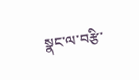སྣང་ལ་བརྩི་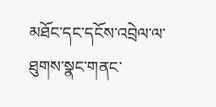མཐོང་དང་དངོས་འབྲེལ་ལ་ཐུགས་སྣང་གནང་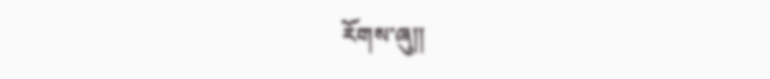རོགས་ཞུ༎